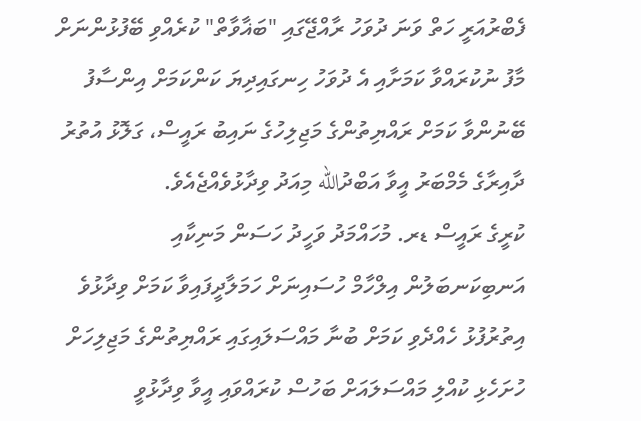ފެބްރުއަރީ ހަތް ވަނަ ދުވަހު ރާއްޖޭގައި "ބަޣާވާތް" ކުރެއްވި ބޭފުޅުންނަށް މާފު ނުކުރައްވާ ކަމަށާއި އެ ދުވަހު ހިނގައިދިޔަ ކަންކަމަށް އިންސާފު ބޭނުންވާ ކަމަށް ރައްޔިތުންގެ މަޖިލިހުގެ ނައިބު ރައީސް، ގަލޮޅު އުތުރު ދާއިރާގެ މެމްބަރު އީވާ އަބްދުالله މިއަދު ވިދާޅުވެއްޖެއެވެ.
ކުރީގެ ރައީސް ޑރ. މުހައްމަދު ވަހީދު ހަސަން މަނިކާއި އަނބިކަނބަލުން އިލްހާމް ހުސައިނަށް ހަމަލާދީފައިވާ ކަމަށް ވިދާޅުވެ އިތުރުފުޅު ހެއްދެވި ކަމަށް ބުނާ މައްސަލައިގައި ރައްޔިތުންގެ މަޖިލިހަށް ހުށަހެޅި ކުއްލި މައްސަލައަށް ބަހުސް ކުރައްވައި އީވާ ވިދާޅުވީ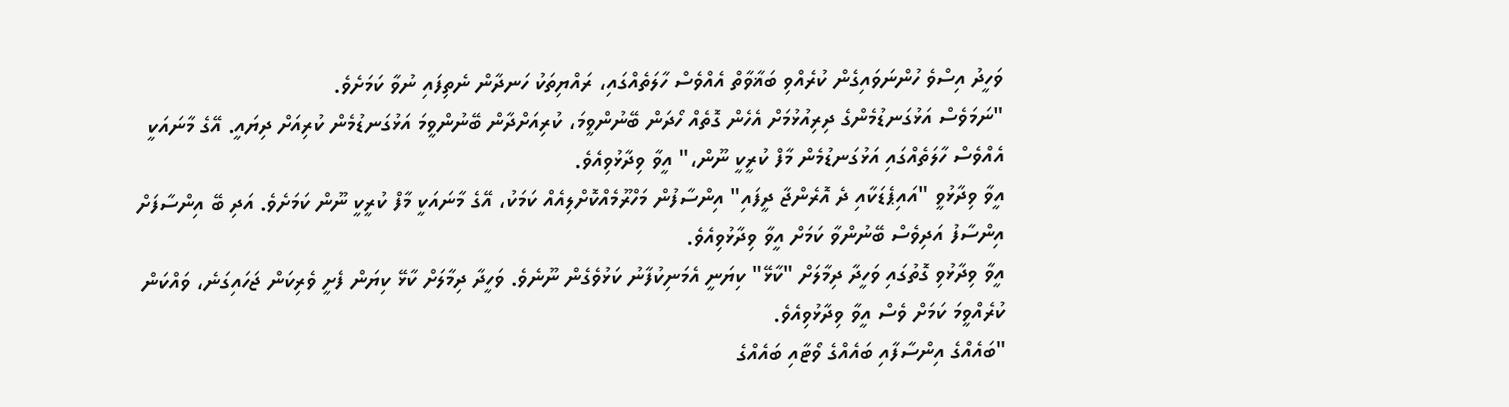ވަހީދު އިސްވެ ހުންނަވައިގެން ކުރެއްވި ބަޣާވާތް އެއްވެސް ހާލަތެއްގައި، ރައްޔިތަކު ހަނދާން ނެތިފައި ނުވާ ކަމަށެވެ.
"ނަމަވެސް އަޅުގަނޑުމެންގެ ދިރިއުޅުމަށް އެހެން ގޮތެއް ހޯދަން ބޭނުންވީމަ، ކުރިއަށްދާން ބޭނުންވީމަ އަޅުގަނޑުމެން ކުރިއަށް ދިޔައީ. އޭގެ މާނައަކީ އެއްވެސް ހާލަތެއްގައި އަޅުގަނޑުމެން މާފް ކުރީކީ ނޫން،" އީވާ ވިދާޅުވިއެވެ.
އީވާ ވިދާޅުވީ "އައިޕެޑަކާއި ދެ އޮރެންޖާ ދީފައި" އިންސާފުން މަހްރޫމެއްކޮށްލިއެއް ކަމަކު، އޭގެ މާނައަކީ މާފް ކުރީކީ ނޫން ކަމަށެވެ. އަދި ބޭ އިންސާފަށް އިންސާފު އަދިވެސް ބޭނުންވާ ކަމަށް އީވާ ވިދާޅުވިއެވެ.
އީވާ ވިދާޅުވި ގޮތުގައި ވަހީދާ ދިމާލަށް "ކާޅޭ" ކިޔަނީ އެމަނިކުފާނު ކަޅުވެގެން ނޫނެވެ. ވަހީދާ ދިމާލަށް ކާޅޭ ކިޔަން ފެށީ ވެރިކަން ޖަހައިގަނެ، ވައްކަން ކުރެއްވީމަ ކަމަށް ވެސް އީވާ ވިދާޅުވިއެވެ.
"ބައެއްގެ އިންސާފާއި ބައެއްގެ ވޯޓާއި ބައެއްގެ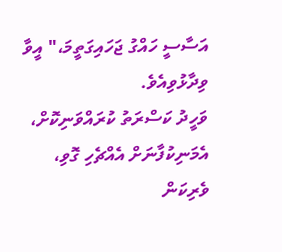އަސާސީ ހައްގު ޖަހައިގަތީމަ،" އީވާ ވިދާޅުވިއެވެ.
ވަހީދު ކަސްރަތު ކުރައްވަނިކޮށް، އެމަނިކުފާނަށް އެއްޗެހި ގޮވި، ވެރިކަން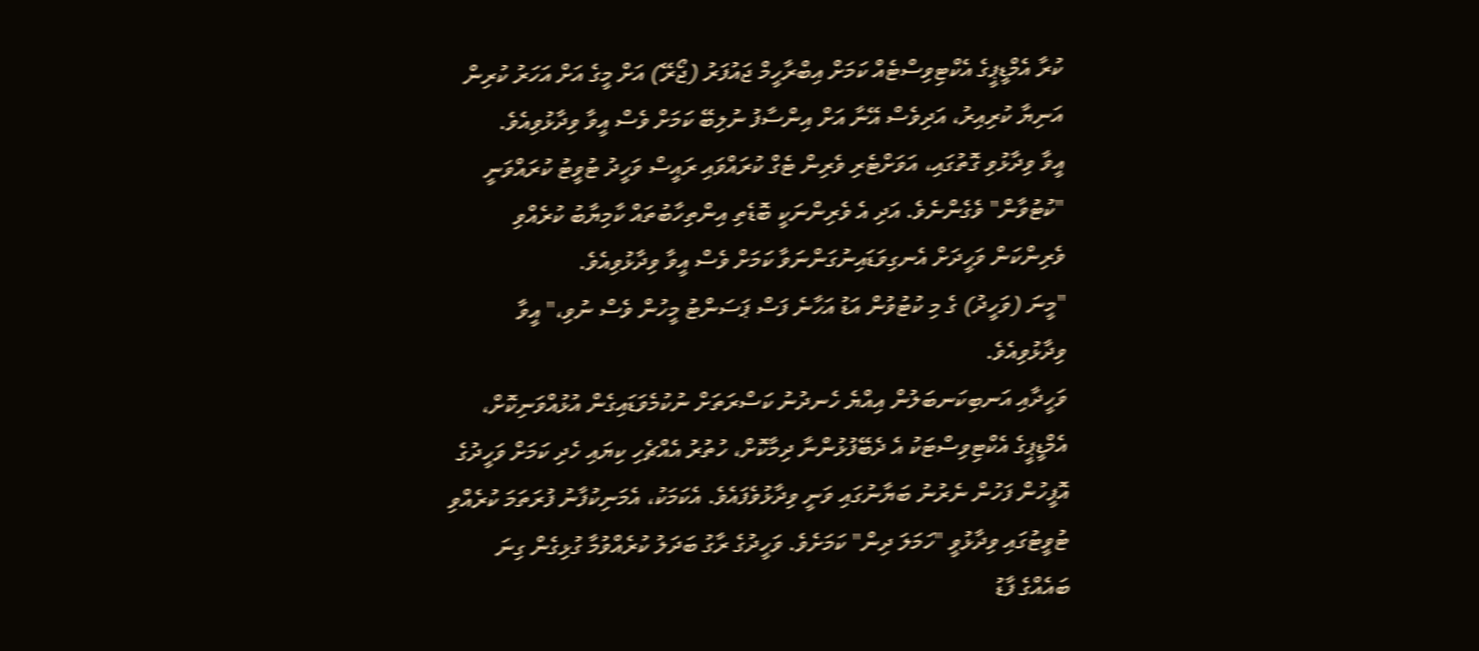ކުރާ އެމްޑީޕީގެ އެކްޓިވިސްޓެއް ކަމަށް އިބްރާހީމް ޖައުފަރު (ޖޯރޭ) އަށް މީގެ އަށް އަހަރު ކުރިން އަނިޔާ ކުރިއިރު، އަދިވެސް އޭނާ އަށް އިންސާފު ނުލިބޭ ކަމަށް ވެސް އީވާ ވިދާޅުވިއެވެ.
އީވާ ވިދާޅުވި ގޮތުގައި، އަވަށްޓެރި ވެރިން ޓެގް ކުރައްވައި ރައީސް ވަހީދު ޓުވީޓު ކުރައްވަނީ "ކުޓުވާން" ވެގެންނެވެ. އަދި އެ ވެރިންނަކީ ބޮޑެތި އިންތިހާބުތައް ކާމިޔާބު ކުރެއްވި ވެރިންކަން ވަހީދަށް އެނގިވަޑައިނުގަންނަވާ ކަމަށް ވެސް އީވާ ވިދާޅުވިއެވެ.
"މީނަ (ވަހީދު) ގެ މި ކުޓުވުން އަޑު އަހާނެ ފަސް ޕަސަންޓު މީހުން ވެސް ނުވި،" އީވާ ވިދާޅުވިއެވެ.
ވަހީދާއި އަނބިކަނބަލުން އިއްޔެ ހެނދުނު ކަސްރަތަށް ނުކުމެވަޑައިގެން އުޅުއްވަނިކޮށް، އެމްޑީޕީގެ އެކްޓިވިސްޓަކު އެ ދެބޭފުޅުންނާ ދިމާކޮށް، ހުތުރު އެއްޗެހި ކިޔައި ހެދި ކަމަށް ވަހީދުގެ އޮފީހުން ފަހުން ނެރުނު ބަޔާނުގައި ވަނީ ވިދާޅުވެފައެވެ. އެކަމަކު، އެމަނިކުފާނު ފުރަތަމަ ކުރެއްވި ޓުވީޓުގައި ވިދާޅުވީ "ހަމަލަ ދިން" ކަމަށެވެ. ވަހީދުގެ ރާގު ބަދަލު ކުރެއްވުމާ ގުޅިގެން ގިނަ ބައެއްގެ ފާޑު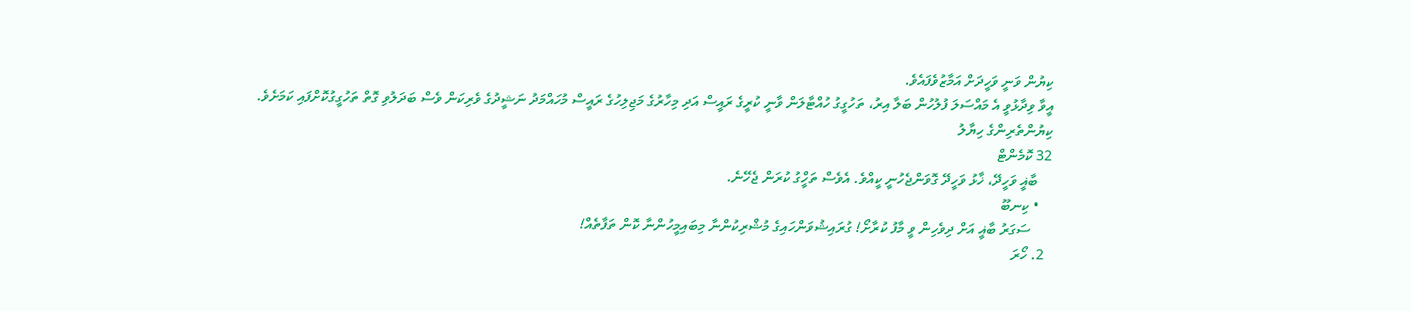ކިޔުން ވަނީ ވަހީދަށް އަމާޒުވެފައެވެ.
އީވާ ވިދާޅުވީ އެ މައްސަލަ ފުލުހުން ބަލާ އިރު، ތަހުގީގު ހުއްޓާލަން ވާނީ ކުރީގެ ރައީސް އަދި މިހާރުގެ މަޖިލިހުގެ ރައީސް މުހައްމަދު ނަޝީދުގެ ވެރިކަން ވެސް ބަދަލުވި ގޮތް ތަހުގީގުކޮށްފައި ކަމަށެވެ.
ކިޔުންތެރިންގެ ހިޔާލު
32 ކޮމެންޓް
    ބާޣީ ވަހީދޭ، ޚާޅު ވަހީދޭ ގޮވަންޖެހުނީ ކީއްވެ. އެވެސް ތަހްީގު ކުރަން ޖެހޭނެ.
    • ކިނބޫ
      ސަގަރު ބާޣީ އަށް ދިވެހިން ވީ މާފު ކުރާށޯ! ގުރައިޝުވަންހައިގެ މުޝްރިކުންނާ މިބައިމީހުންނާ ކޮން ތަފާތެއް!
  2. ހޯރަ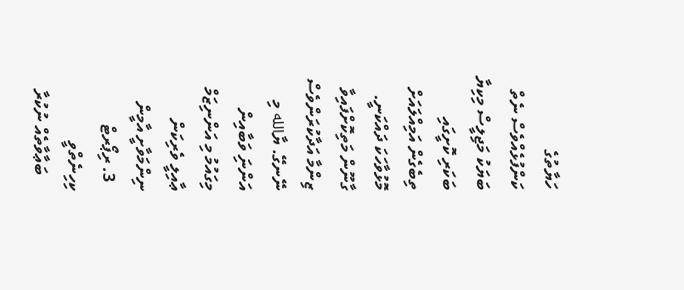ހަޔާތުގެ ކަންފުޅެއްވެސް ނެތް ބަޔަކު މަޖިލީސް މިކިޔާ ބަކަރި ކޮށީގައި ތިބެގެން އަމިއްލައަށް މޮޅުވާހަކަ ދައްކަނީ. ގާނޫން މަތިކޮށްފައިވާ ޒިންމާ އަދާކުރަންވެސް ނޭނގޭ. ޔާالله މި އަންނަި ވަބާއިން މިގައުމު މި އަންނިޒަމް ޢާއިލީ ވެރިކަން ނިންމަވާށީ އާމީން
  3. ރިޕޯރޓް ކިހިނެތްވީ
    ބަޢާވާތެއް ނުކުރާ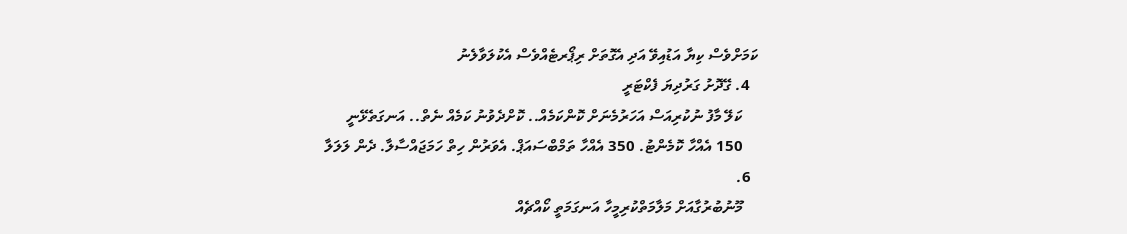ކަމަށްވެސް ކިޔާ އަޑުއިވޭ އަދި އެގޮތަށް ރިޕޯރޓެއްވެސް އެކުލަވާލެނު
  4. ގޭދޮށު ގަރުދިޔަ ފެކްޓަރީ
    ކަލޭ މާފު ނުކުރިއަސް އަހަރުމެނަށް ކޮންކަމެއް.. ކޮށްދެވުނު ކަމެއް ނެތް.. އަނގަތެޅޭނީ
    150 އެއްހާ ކޮމެންޓު. 350 އެއްހާ ތަމްބްސައަޕް. އެވަރުން ހިތް ހަމަޖައްސާލާ. ދެން ލަލަލާ
  6.
    މޫނުބުރުގާއަށް މަލާމަތްކުރިމީހާ އަނގަމަތީ ކޯއްޗެއް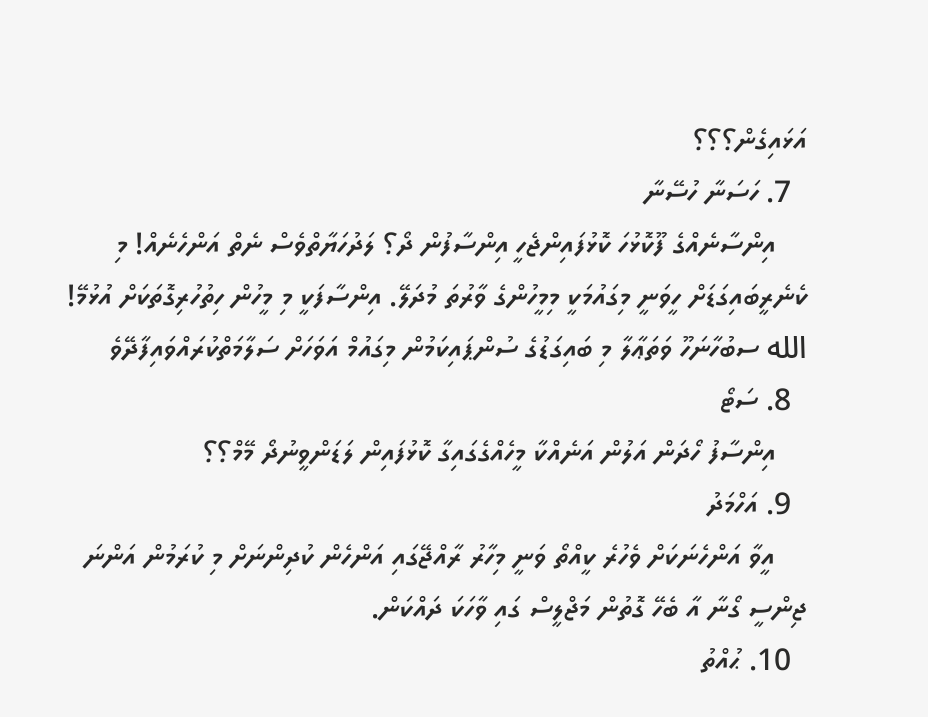އަޅައިގެން؟؟؟
  7. ހަސަނާ ހުސޭނާ
    އިންސާނެއްގެ ފޫކޮޅުހަ ކޮޅުފައިންޖެހީ އިންސާފުން ދޯ؟ ލަދުހަޔާތްވެސް ނެތް އަންހެނެއް! މި ކެނެރީބައިގަޑަށް ހީވަނީ މިގައުމަކީ މިމީހުންގެ ވާރުތަ މުދަލޭ. އިންސާފަކީ މި މީހުން ހިތުހުރިގޮތަކަށް އުޅުމޭ! الله ސބުހާނަހޫ ވަތަޢާލާ މި ބައިގަޑުގެ ސުންޕައިކަމުން މިގައުމް އަވަހަށް ސަލާމަތްކުރައްވައިފާދޭވެ
  8. ސަޓޯ
    އިންސާފު ހޯދަން އަލުން އަނެއްކާ މީހެއްގެގައިގާ ކޮޅުފައިން ލަޑަންވީނުދޯ މޭމް؟؟
  9. އަހްމަދު
    އީވާ އަންހެނަކަށް ވެހުރެ ކީއްތޯ ވަނީ މިހާރު ރާއްޖޭގައި އަންހެން ކުދިންނަށް މި ކުރަމުން އަންނަ ޖިންސީ ގޯނާ އާ ބެހޭ ގޮތުން މަޖްލީސް ގައި ވާހަކަ ދައްކަން.
  10. ޙުއްތު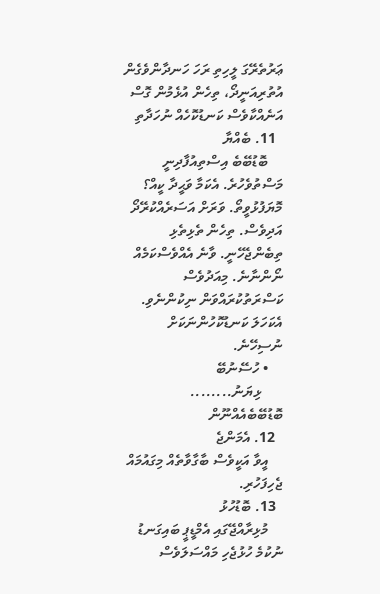ޢަރުތެރޭގަ ލީހިތި ރަހަ ހަނދާންވެގެން އުތުރިއަނީދޯ، ތިހެން އުޅެމުން ގޮސް އަނެއްކާވެސް ކަނޑުކޮހެއް ނުހަދާތި
  11. ބެއްޔާ
    ބޮޑުބޭބެ އިސްތިއުފާދިނީ މަސްތުވެހުރެ. އެކަމާ ވަޙީދާ ކީއް؟ މޮޔަފުޅުވީތޯ. ވަރަށް އަސަރެއްކުރޭދޯ އަދިވެސް. ތިހެން ތެޅިތެޅި ތިބެންޖެހޭނީ. ވާނެ އެއްވެސްކަމެއް ނޯންނާނެ. މިއަދުވެސް ކަސްރަތުކުރައްވަން ނިކުންނެވި. އެކަހަލަ ކަނޑުކޮހުންނަކަށް ނުސިހޭނެ.
    • ހުސޭނުބޭ
      ޅިޔަނު........ ބޮޑުބޭބެއެއްނޫން
  12. އެމަންޖެ
    އީވާ އަކީވެސް ބާގާވާތެއް މިގައުމައް ޖެހިފަހުރި.
  13. ބޮޑުހުޅު
    މުޅިރާއްޖޭގައި އެމްޑީޕީ ބައިގަނޑު ނުކުމެ ހުޅުޖެހި މައްސަލަވެސް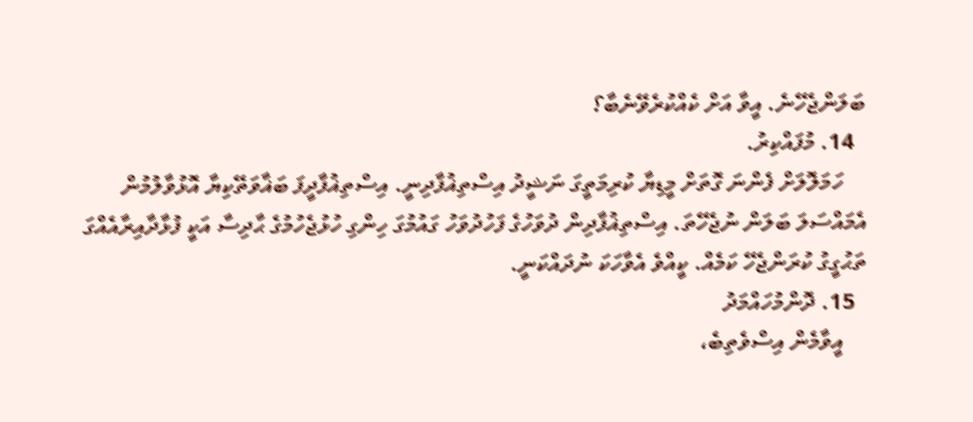ބަލަންޖެހޭނެ. އީވާ އަށް ކެއްކުރެވޭނެބާ؟
  14. މުފައްކިރު.
    ހަމަލޮލަށް ފެންނަ ގޮތަށް މީޑިޔާ ކުރިމަތީގަ ނަޝީދު އިސްތިޣުފާދިނީ. އިސްތިޣުފާދީފަ ބަޣާވަތޭކިޔާ އޮޅުވާލުމުން އެމައްސަލަ ބަލަން ނުޖެހޭތަ. އިސްތިޣުފާދިން ދުވަހުގެ ފަހުދުވަހު ގައުމުގަ ހިންގި ހުޅުޖެހުމުގެ ޙާދިސާ އަކީ ފުޅާދާއިރާއެއްގަ ތަޙުގީގު ކުރަންޖެހޭ ކަމެއް. ކީއްވެ އެވާހަކަ ނުދައްކަނީ.
  15. ދޮންމުހައްމަދު
    އީވާމެން އިސްވެތިބެ،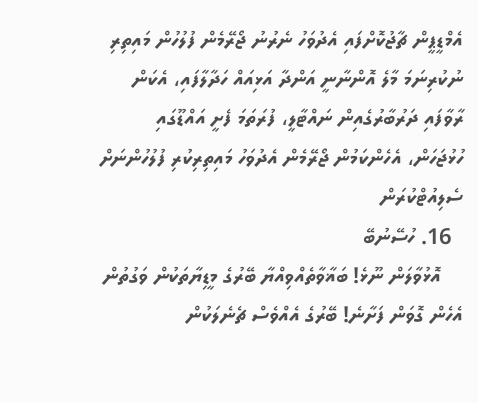އެމްޑީޕީން ޗާޖުކޮށްފައި އެދުވަހު ނެރުނު ޖޯރޭމެން ފުލުހުން މައިތިރި ނުކުރިނަމަ މާލެ އޮންނާނީ އަންދާ އަޅިއައް ހަދާލާފައި، އެކަން ރާވާފައި ދަރުބާރުގެއިން ނައްޓާލީ، ފުރަތަމަ ފެށީ އައްޑޫގައި ހުޅުޖަހަން، އެހެންކަމުން ޖޯރޭމެން އެދުވަހު މައިތިރިކުރި ފުލުހުންނަށް ސެލިއުޓްކުރަން
  16. ހުސޭނުބޭ
    އޮޅުވާލަން ނޫޅެ! ބަޣާވާތެއްވިއްޔާ ބޭރުގެ މީޑިޔާތަކުން ވަގުތުން އެހެން ގޮވަން ފަށާނެ! ބޭރުގެ އެއްވެސް ޗެނެލަކުން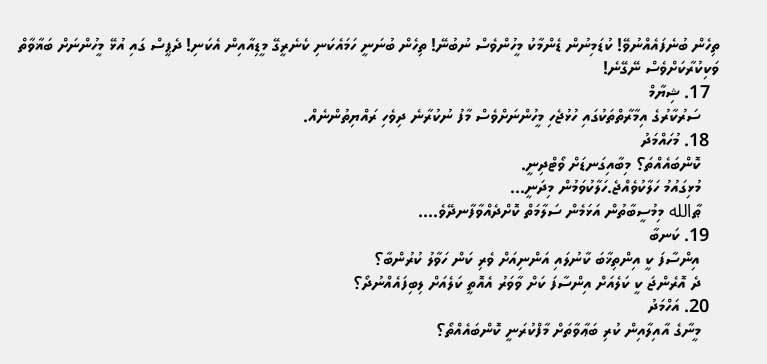ތިހެން ބުނެފައެއްނުވޭ! ކުޑަމިނުން ޑެންމާކު މީހުންވެސް ނުބުނޭ! ތިހެން ބުނަނީ ހަމައެކަނި ކެނެރީގޭ މީޑިއާއިން އެކަނި! ދެޕީސް ގައި އުޅޭ މީހުންނަށް ބަޣާވާތް ވަކިކުރާކަށްވެސް ނޭގޭނެ!
  17. ޝިޔާމް
    ސަރުކާރުގެ އިމާރާތްތަކުގައި ހުޅުޖެހި މީހުންނަށްވެސް މާފު ނުކުރާނެ ދިވެހި ރައްޔިތުންނެއް.
  18. މުހައްމަދު
    ކޮންބައެއްތަ؟ މިބާއިގަނޑަށް ވޯޓްދިނީ.
    މުޅިގައުމު ހަލާކުވެއްޖެ.ހަލާކުވަމުން މިދަނީ...
    ޠާالله މިމުސީބާތުން އަޅަމެން ސަލާމަތް ކޮށްދެއްވާފާނދޭވެ....
  19. ކަނބާ
    އިންސާފަ ކީ އިންތިޚާބަ ކާނުލައި އަންނިއަށް ވެރި ކަން ހަވާލު ކުރުންބާ؟
    ދެ އޮރެންޖަ ކީ ކަލެއަށް އިންސާފަ ކަށް ވާވަރު އެއޮތީ ކަލެއަށް ލިބިފައެއްނުދޯ؟
  20. އަހްމަދު
    މީނާގެ އާއިލާއިން ކުރި ބަޢާވާތަށް މާފްކުރަނީ ކޮންބައެއްތޯ؟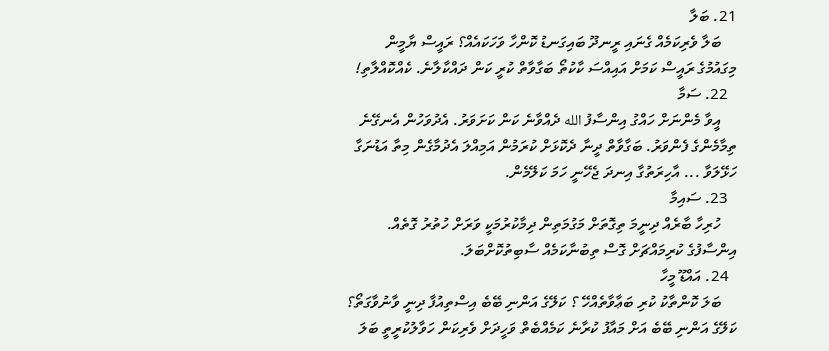21. ބަލާ
    ބަލާ ވެރިކަމެއް ގެނައި ރީނދޫ ބައިގަނޑު ކޮންހާ ވަހަކައެއް؟ ރައީސް ޔާމީން މިގައުމުގެ ރައީސް ކަމަށް އައިއްސަ ކާކުތޯ ބަގާވާތް ކުރީ ކަން ދައްކާލާނެ. ކެއްކޮއްލާތި!
  22. ސަމާ
    އީވާ މެންނަށް ހައްގު އިންސާފު الله ދެއްވާނެ ކަން ކަށަވަރު. އެދުވަހުން އެނގޭނެ ތިމާމެންގެ ފެންވަރު. ބަގާވާތް ދީނާ ދެކޮޅަށް ކުރަމުން އަމިއްލަ އެދުމާގެން މިތާ އަޑުނަގާ ހަޅޭލަވާ ... އާހިރަތުގާ އިނދަ ޖެހޭނީ ހަމަ ކަލޭމެން.
  23. ސައިމާ
    ހުރިހާ ބާރެއް ދިނީމަ ތިގޮތަށް މަގުމަތިން ދިމާކުރުމަކީ ވަރަށް ހުތުރު ގޮތެއް. އިންސާފުގެ ކުރިމައްޗަށް ގޮސް ތިބުނާކަމެއް ސާބިތުކޮށްބަލަ.
  24. އައްޑޫ މީހާ
    ބަލަ ކޮންތާކު ކުރި ބަޢާވާތެއްހޭ ؟ ކަލޭގެ އަންނި ބޭބެ އިސްތިއުފާ ދިނީ ވާނުވާގަތޯ؟ ކަލޭގެ އަންނި ބޭބެ އަށް މައާފު ކުރާނެ ކަމެއްބެތް ވަހީދަށް ވެރިކަން ހަވާލުކުރީތީ ބަލަ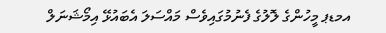އމޑޕ މީހުންގެ ލޮލުގެ ފެނުމުގައިވެސް މައްސަލަ އެބައުޅޭ އިމޯޝަނަލް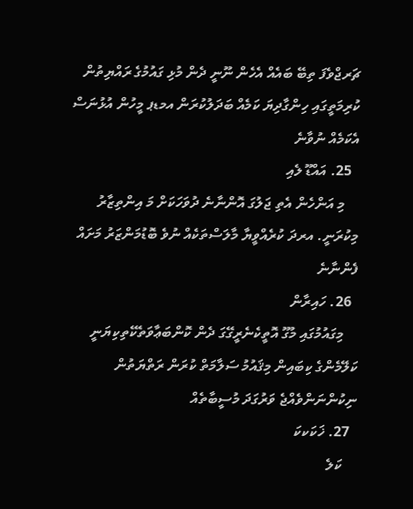ޗަރޖްވެފަ ތިބޭ ބައެއް އެހެން ނޫނީ ދެން މުޅި ގައުމުގެ ރައްޔިތުން ކުރިމަތީގައި ހިންގާދިޔަ ކަމެއް ބަދަލުކުރަން އމޑޕ މީހުން އުޅުނަސް އެކަމެއް ނުވާނެ
  25. އައްޑޫ ލެއި
    މި އަންހެން އެތި ޖަލުގަ އޮންނާނެ ދުވަހަކަށް މަ އިންތިޒާރު މިކުރަނީ. އރދަ ކުރެއްވީޔާ މާލަސްތަކެއް ނުވެ ބޮޑުމަންޒަރު މަށައް ފެންނާނެ
  26. ހައިރާން
    މިގައުމުގައި މުގޫ އޮތީކެނެރީގޭގަ ދެން ކޮންބަޢާވަތެކޭތިކިޔަނީ ކަލޭމެންގެ ކިބައިން މިޤައުމު ސަލާމަތް ކުރަން ރަތްޔަތުން ނިކުންނަންވެއްޖެ ވަރުގަދަ މުސީބާތެއް
  27. ޚަކަކކަ
    ކަލެ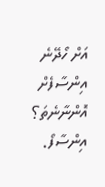އަށް ހޯދޭނެ އިންސާފެށް އޮންނާނެތަ؟ އިންސާފޯ.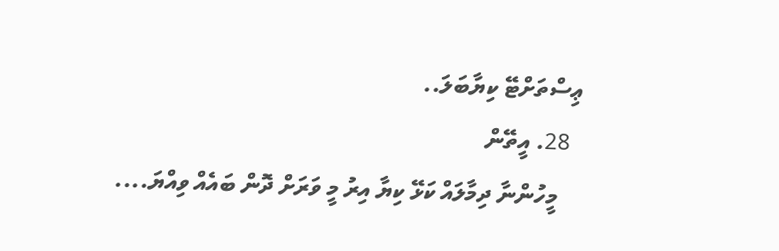ޢިސްތަށްޓޭ ކިޔާބަލަ..
  28. އީތޭން
    މީހުންނާ ދިމާލައް ކަޅޭ ކިޔާ އިރު މީ ވަރަށް ދޮން ބައެއް ވިއްޔަ....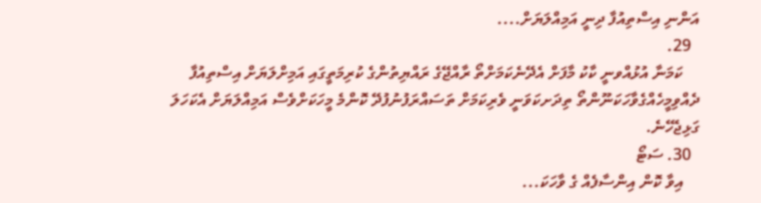އަންނި އިސްތިއުފާ ދިނީ އަމިއްލަޔަށް....
  29.
    ކަމަނާ އުޅުއްވނީ ކާކު މާފަށް އެދޭނެކަމަށްތޯ ރާއްޖޭގެ ރައްޔިތުންގެ ކުރިމަތީގައި އަމިށްލަޔަށް އިސްތިއުފާ ދެއްވިމީހެއްގެވާހަކަނޫންތޯ ތިދަށކަވަނީ ވެރިކަމަށް ތަސައްރަފުނުފުދޭ ކޮންމެ މީހަކަށްވެސް އަމިއްލަޔަށް އެކަހަލަ ގަޅިޖެހޭނެ.
  30. ސަޓޯ
    އިވާ ކޮން އިންސާފެއް ގެ ވާހަކަ...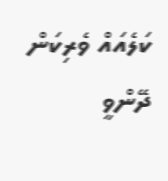ކަލެއައް ވެރިކަން ދޭންވީ